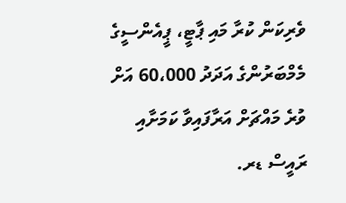ވެރިކަން ކުރާ މައި ޕާޓީ، ޕީއެންސީގެ މެމްބަރުންގެ އަދަދު 60،000 އަށް ވުރެ މައްޗަށް އަރާފައިވާ ކަމަށާއި ރައީސް ޑރ.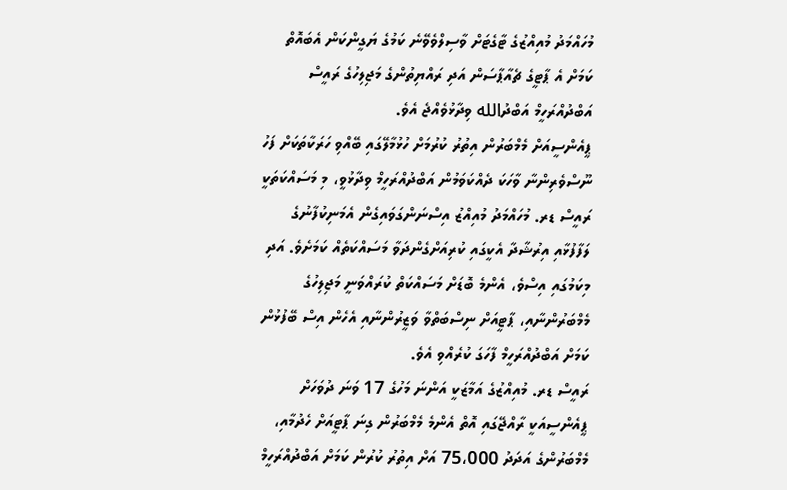މުހައްމަދު މުއިއްޒުގެ ޓާގެޓަށް ވާސިލްވެވޭނެ ކަމުގެ ޔަގީންކަން އެބައޮތް ކަމަށް އެ ޕާޓީގެ ޗެއާޕާސަން އަދި ރައްޔިތުންގެ މަޖިލިހުގެ ރައީސް އަބްދުއްރަހީމް އަބްދުالله ވިދާޅުވެއްޖެ އެވެ.
ޕީއެންސީއަށް މެމްބަރުން އިތުރު ކުރުމަށް ހުޅުމާލޭގައި ބޭއްވި ހަރަކާތަކަށް ފަހު ނޫސްވެރިންނާ ވާހަކަ ދެއްކަވަމުން އަބްދުއްރަހީމް ވިދާޅުވީ، މި މަސައްކަތަކީ ރައީސް ޑރ. މުހައްމަދު މުއިއްޒު އިސްނަންގަވައިގެން އެމަނިކުފާނުގެ ލަފާފުޅާއި އިރުޝާދާ އެކީގައި ކުރިއަށްގެންދަވާ މަސައްކަތެއް ކަމަށެވެ. އަދި މިކަމުގައި އިސްވެ، އެންމެ ބޮޑަށް މަސައްކަތް ކުރައްވަނީ މަޖިލިހުގެ މެމްބަރުންނާއި، ޕާޓީއަށް ނިސްބަތްވާ ވަޒީރުންނާއި އެހެން އިސް ބޭފުޅުން ކަމަށް އަބްދުއްރަހީމް ފާހަގަ ކުރެއްވި އެވެ.
ރައީސް ޑރ. މުއިއްޒުގެ އަމާޒަކީ އަންނަ މަހުގެ 17 ވަނަ ދުވަހަށް ޕީއެންސީއަކީ ރާއްޖޭގައި އޮތް އެންމެ މެމްބަރުން ގިނަ ޕާޓީއަށް ހެދުމާއި، މެމްބަރުންގެ އަދަދު 75،000 އަށް އިތުރު ކުރުން ކަމަށް އަބްދުއްރަހީމް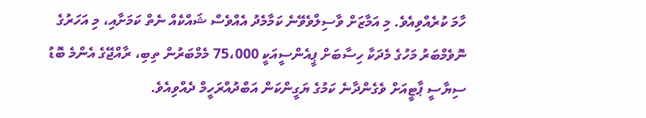ހާމަ ކުރެއްވިއެވެ. މި އަމާޒަށް ވާސިލްވެވޭނެ ކަމާމެދު އެއްވެސް ޝައްކެއް ނެތް ކަމަށާއި، މި އަހަރުގެ ނޮވެމްބަރު މަހުގެ މެދަކާ ހިސާބަށް ޕީއެންސީއަކީ 75،000 މެމްބަރުން ތިބި، ރާއްޖޭގެ އެންމެ ބޮޑު ސިޔާސީ ޕާޓީއަށް ވެގެންދާނެ ކަމުގެ ޔަގީންކަން އަބްދުއްރަހީމް ދެއްވިއެވެ.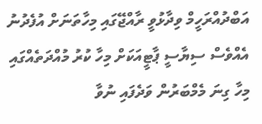އަބްދުއްރަހީމް ވިދާޅުވީ ރާއްޖޭގައި މިހާތަނަށް އުފެދުނު އެއްވެސް ސިޔާސީ ޕާޓީއަކަށް މިހާ ކުރު މުއްދަތެއްގައި މިހާ ގިނަ މެމްބަރުން ވަދެފައި ނުވާ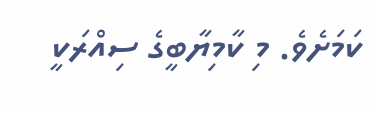ކަމަށެވެ. މި ކާމިޔާބީގެ ސިއްރަކީ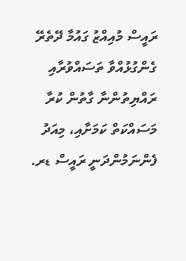ރައީސް މުއިއްޒު ގައުމާ ދޭތެރޭ ގެންގުޅުއްވާ ތަސައްވުރާއި ރައްޔިތުންނާ ގާތުން ކުރާ މަސައްކަތް ކަމަށާއި، މިއަދު ފެންނަމުންދަނީ ރައީސް ޑރ.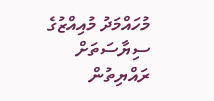މުހައްމަދު މުއިއްޒުގެ ސިޔާސަތަށް ރައްޔިތުން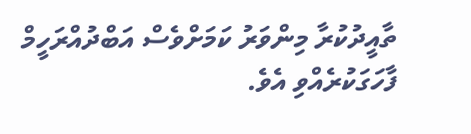ތާއީދުކުރާ މިންވަރު ކަމަށްވެސް އަބްދުއްރަހީމް ފާހަގަކުރެއްވި އެވެ.